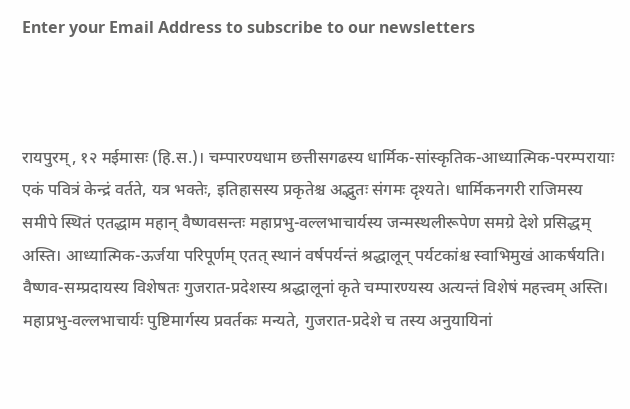Enter your Email Address to subscribe to our newsletters



रायपुरम्, १२ मईमासः (हि.स.)। चम्पारण्यधाम छत्तीसगढस्य धार्मिक-सांस्कृतिक-आध्यात्मिक-परम्परायाः एकं पवित्रं केन्द्रं वर्तते, यत्र भक्तेः, इतिहासस्य प्रकृतेश्च अद्भुतः संगमः दृश्यते। धार्मिकनगरी राजिमस्य समीपे स्थितं एतद्धाम महान् वैष्णवसन्तः महाप्रभु-वल्लभाचार्यस्य जन्मस्थलीरूपेण समग्रे देशे प्रसिद्धम् अस्ति। आध्यात्मिक-ऊर्जया परिपूर्णम् एतत् स्थानं वर्षपर्यन्तं श्रद्धालून् पर्यटकांश्च स्वाभिमुखं आकर्षयति।
वैष्णव-सम्प्रदायस्य विशेषतः गुजरात-प्रदेशस्य श्रद्धालूनां कृते चम्पारण्यस्य अत्यन्तं विशेषं महत्त्वम् अस्ति। महाप्रभु-वल्लभाचार्यः पुष्टिमार्गस्य प्रवर्तकः मन्यते, गुजरात-प्रदेशे च तस्य अनुयायिनां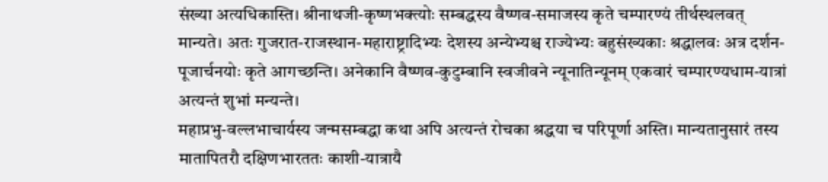संख्या अत्यधिकास्ति। श्रीनाथजी-कृष्णभक्त्योः सम्बद्धस्य वैष्णव-समाजस्य कृते चम्पारण्यं तीर्थस्थलवत् मान्यते। अतः गुजरात-राजस्थान-महाराष्ट्रादिभ्यः देशस्य अन्येभ्यश्च राज्येभ्यः बहुसंख्यकाः श्रद्धालवः अत्र दर्शन-पूजार्चनयोः कृते आगच्छन्ति। अनेकानि वैष्णव-कुटुम्बानि स्वजीवने न्यूनातिन्यूनम् एकवारं चम्पारण्यधाम-यात्रां अत्यन्तं शुभां मन्यन्ते।
महाप्रभु-वल्लभाचार्यस्य जन्मसम्बद्धा कथा अपि अत्यन्तं रोचका श्रद्धया च परिपूर्णा अस्ति। मान्यतानुसारं तस्य मातापितरौ दक्षिणभारततः काशी-यात्रायै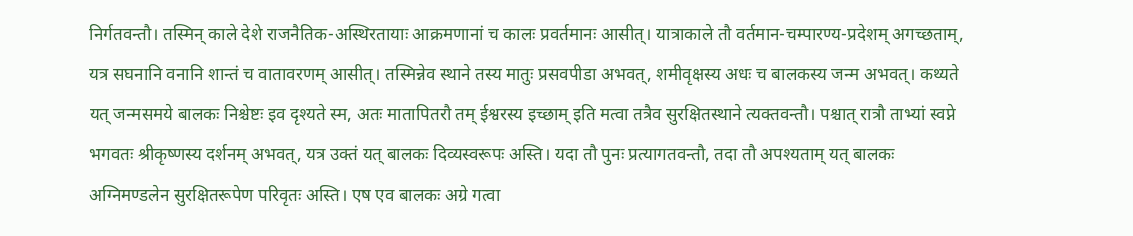निर्गतवन्तौ। तस्मिन् काले देशे राजनैतिक-अस्थिरतायाः आक्रमणानां च कालः प्रवर्तमानः आसीत्। यात्राकाले तौ वर्तमान-चम्पारण्य-प्रदेशम् अगच्छताम्, यत्र सघनानि वनानि शान्तं च वातावरणम् आसीत्। तस्मिन्नेव स्थाने तस्य मातुः प्रसवपीडा अभवत्, शमीवृक्षस्य अधः च बालकस्य जन्म अभवत्। कथ्यते यत् जन्मसमये बालकः निश्चेष्टः इव दृश्यते स्म, अतः मातापितरौ तम् ईश्वरस्य इच्छाम् इति मत्वा तत्रैव सुरक्षितस्थाने त्यक्तवन्तौ। पश्चात् रात्रौ ताभ्यां स्वप्ने भगवतः श्रीकृष्णस्य दर्शनम् अभवत्, यत्र उक्तं यत् बालकः दिव्यस्वरूपः अस्ति। यदा तौ पुनः प्रत्यागतवन्तौ, तदा तौ अपश्यताम् यत् बालकः अग्निमण्डलेन सुरक्षितरूपेण परिवृतः अस्ति। एष एव बालकः अग्रे गत्वा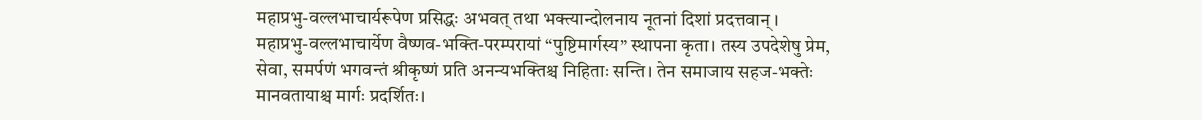महाप्रभु-वल्लभाचार्यरूपेण प्रसिद्धः अभवत् तथा भक्त्यान्दोलनाय नूतनां दिशां प्रदत्तवान्।
महाप्रभु-वल्लभाचार्येण वैष्णव-भक्ति-परम्परायां “पुष्टिमार्गस्य” स्थापना कृता। तस्य उपदेशेषु प्रेम, सेवा, समर्पणं भगवन्तं श्रीकृष्णं प्रति अनन्यभक्तिश्च निहिताः सन्ति। तेन समाजाय सहज-भक्तेः मानवतायाश्च मार्गः प्रदर्शितः।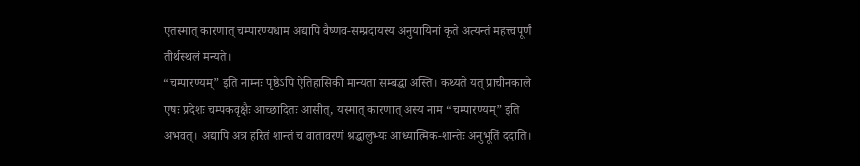एतस्मात् कारणात् चम्पारण्यधाम अद्यापि वैष्णव-सम्प्रदायस्य अनुयायिनां कृते अत्यन्तं महत्त्वपूर्णं तीर्थस्थलं मन्यते।
“चम्पारण्यम्” इति नाम्नः पृष्ठेऽपि ऐतिहासिकी मान्यता सम्बद्धा अस्ति। कथ्यते यत् प्राचीनकाले एषः प्रदेशः चम्पकवृक्षैः आच्छादितः आसीत्, यस्मात् कारणात् अस्य नाम “चम्पारण्यम्” इति अभवत्। अद्यापि अत्र हरितं शान्तं च वातावरणं श्रद्धालुभ्यः आध्यात्मिक-शान्तेः अनुभूतिं ददाति।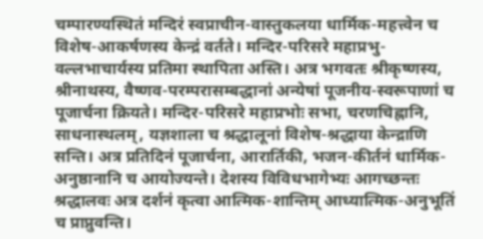चम्पारण्यस्थितं मन्दिरं स्वप्राचीन-वास्तुकलया धार्मिक-महत्त्वेन च विशेष-आकर्षणस्य केन्द्रं वर्तते। मन्दिर-परिसरे महाप्रभु-वल्लभाचार्यस्य प्रतिमा स्थापिता अस्ति। अत्र भगवतः श्रीकृष्णस्य, श्रीनाथस्य, वैष्णव-परम्परासम्बद्धानां अन्येषां पूजनीय-स्वरूपाणां च पूजार्चना क्रियते। मन्दिर-परिसरे महाप्रभोः सभा, चरणचिह्नानि, साधनास्थलम्, यज्ञशाला च श्रद्धालूनां विशेष-श्रद्धाया केन्द्राणि सन्ति। अत्र प्रतिदिनं पूजार्चना, आरार्तिकी, भजन-कीर्तनं धार्मिक-अनुष्ठानानि च आयोज्यन्ते। देशस्य विविधभागेभ्यः आगच्छन्तः श्रद्धालवः अत्र दर्शनं कृत्वा आत्मिक-शान्तिम् आध्यात्मिक-अनुभूतिं च प्राप्नुवन्ति।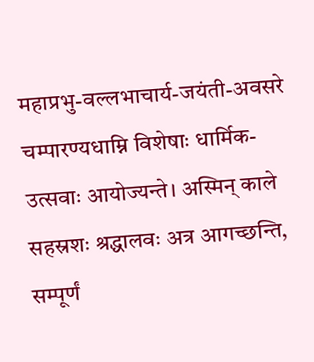महाप्रभु-वल्लभाचार्य-जयंती-अवसरे चम्पारण्यधाम्नि विशेषाः धार्मिक-उत्सवाः आयोज्यन्ते। अस्मिन् काले सहस्रशः श्रद्धालवः अत्र आगच्छन्ति, सम्पूर्णं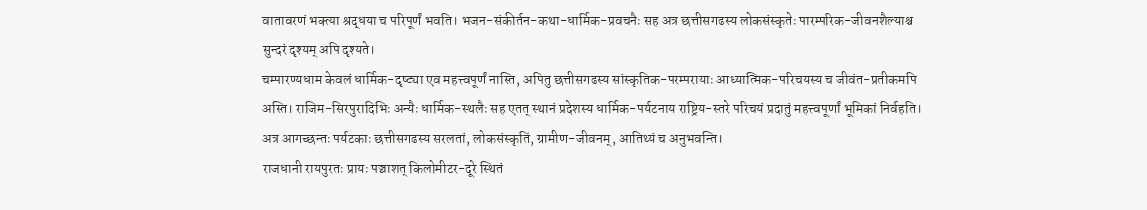वातावरणं भक्त्या श्रद्धया च परिपूर्णं भवति। भजन-संकीर्तन-कथा-धार्मिक-प्रवचनैः सह अत्र छत्तीसगढस्य लोकसंस्कृतेः पारम्परिक-जीवनशैल्याश्च सुन्दरं दृश्यम् अपि दृश्यते।
चम्पारण्यधाम केवलं धार्मिक-दृष्ट्या एव महत्त्वपूर्णं नास्ति, अपितु छत्तीसगढस्य सांस्कृतिक-परम्परायाः आध्यात्मिक-परिचयस्य च जीवंत-प्रतीकमपि अस्ति। राजिम-सिरपुरादिभिः अन्यैः धार्मिक-स्थलैः सह एतत् स्थानं प्रदेशस्य धार्मिक-पर्यटनाय राष्ट्रिय-स्तरे परिचयं प्रदातुं महत्त्वपूर्णां भूमिकां निर्वहति। अत्र आगच्छन्तः पर्यटकाः छत्तीसगढस्य सरलतां, लोकसंस्कृतिं, ग्रामीण-जीवनम्, आतिथ्यं च अनुभवन्ति।
राजधानी रायपुरतः प्रायः पञ्चाशत् किलोमीटर-दूरे स्थितं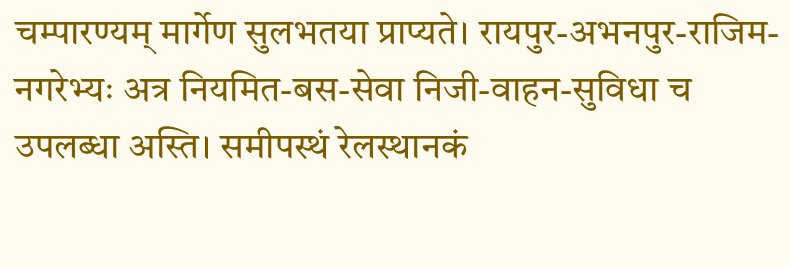चम्पारण्यम् मार्गेण सुलभतया प्राप्यते। रायपुर-अभनपुर-राजिम-नगरेभ्यः अत्र नियमित-बस-सेवा निजी-वाहन-सुविधा च उपलब्धा अस्ति। समीपस्थं रेलस्थानकं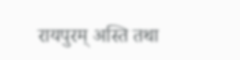रायपुरम् अस्ति तथा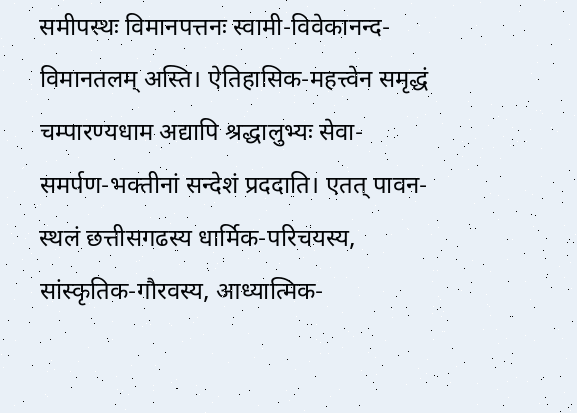समीपस्थः विमानपत्तनः स्वामी-विवेकानन्द-विमानतलम् अस्ति। ऐतिहासिक-महत्त्वेन समृद्धं चम्पारण्यधाम अद्यापि श्रद्धालुभ्यः सेवा-समर्पण-भक्तीनां सन्देशं प्रददाति। एतत् पावन-स्थलं छत्तीसगढस्य धार्मिक-परिचयस्य, सांस्कृतिक-गौरवस्य, आध्यात्मिक-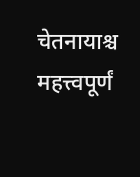चेतनायाश्च महत्त्वपूर्णं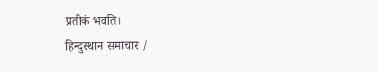प्रतीकं भवति।
हिन्दुस्थान समाचार /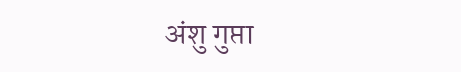अंशु गुप्ता